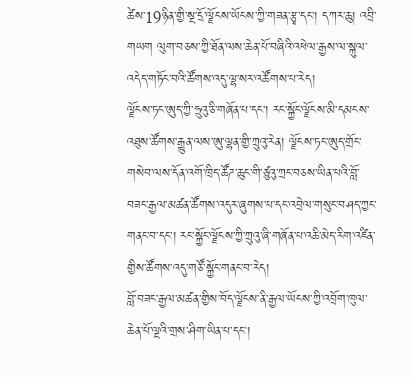ཚེས་19ཉིན་གྱི་སྔ་དྲོ་ལྗོངས་ཡོངས་ཀྱི་གཟན་རྩྭ་དང་། དཀར་ཆུ། འབྲི་གཡག ལུག་བཅས་ཀྱི་ཐོན་ལས་ཆེན་པོ་བཞིའི་འཕེལ་རྒྱས་ལ་སྐུལ་འདེད་གཏོང་བའི་ཚོགས་འདུ་ལྷ་སར་འཚོགས་པ་རེད།
ལྗོངས་ཏང་ཨུད་ཀྱི་ཧྲུའུ་ཅི་གཞོན་པ་དང་། རང་སྐྱོང་ལྗོངས་མི་དམངས་འཐུས་ཚོགས་རྒྱུན་ལས་ཨུ་ལྷན་གྱི་ཀྲུའུ་རེན། ལྗོངས་ཏང་ཨུད་གྲོང་གསེབ་ལས་དོན་འགོ་ཁྲིད་ཚོཌ་ཆུང་གི་ཙུའུ་ཀྲང་བཅས་ཡིན་པའི་བློ་བཟང་རྒྱལ་མཚན་ཚོགས་འདུར་ཞུགས་པ་དང་འབྲེལ་གསུང་བཤད་ཀྱང་གནང་བ་དང་། རང་སྐྱོང་ལྗོངས་ཀྱི་ཀྲུའུ་ཞི་གཞོན་པ་འཆི་མེད་རིག་འཛིན་གྱིས་ཚོགས་འདུ་གཙོ་སྐྱོང་གནང་བ་རེད།
བློ་བཟང་རྒྱལ་མཚན་གྱིས་བོད་ལྗོངས་ནི་རྒྱལ་ཡོངས་ཀྱི་འབྲོག་ཁུལ་ཆེན་པོ་ལྔའི་གྲས་ཤིག་ཡིན་པ་དང་།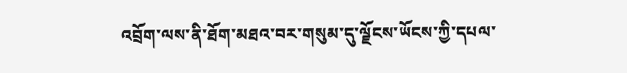འབྲོག་ལས་ནི་ཐོག་མཐའ་བར་གསུམ་དུ་ལྗོངས་ཡོངས་ཀྱི་དཔལ་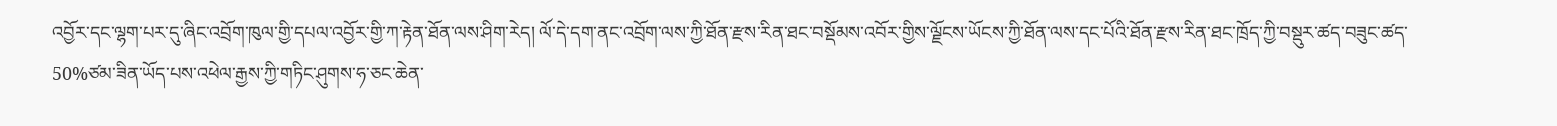འབྱོར་དང་ལྷག་པར་དུ་ཞིང་འབྲོག་ཁུལ་གྱི་དཔལ་འབྱོར་གྱི་ཀ་རྟེན་ཐོན་ལས་ཤིག་རེད། ལོ་དེ་དག་ནང་འབྲོག་ལས་ཀྱི་ཐོན་རྫས་རིན་ཐང་བསྡོམས་འབོར་གྱིས་ལྗོངས་ཡོངས་ཀྱི་ཐོན་ལས་དང་པོའི་ཐོན་རྫས་རིན་ཐང་ཁྲོད་ཀྱི་བསྡུར་ཚད་བཟུང་ཚད་50%ཙམ་ཟིན་ཡོད་པས་འཕེལ་རྒྱས་ཀྱི་གཏིང་ཤུགས་ཧ་ཅང་ཆེན་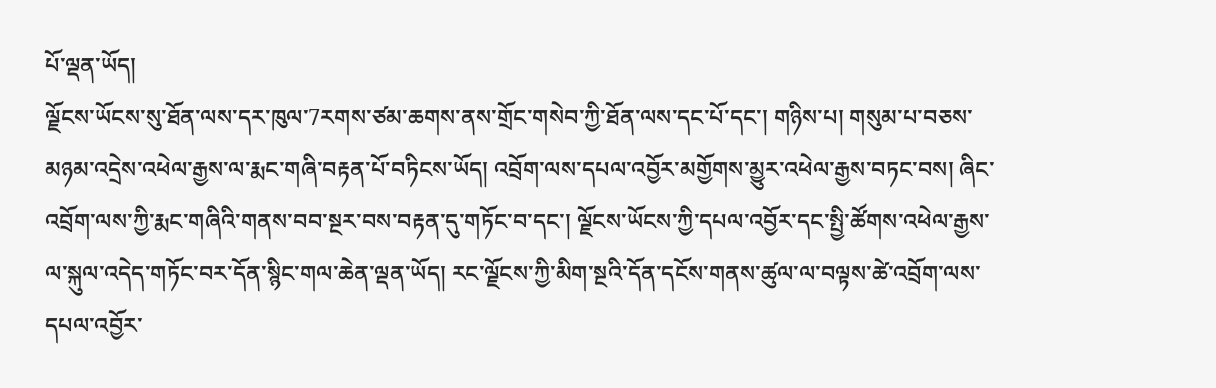པོ་ལྡན་ཡོད།
ལྗོངས་ཡོངས་སུ་ཐོན་ལས་དར་ཁུལ་7རགས་ཙམ་ཆགས་ནས་གྲོང་གསེབ་ཀྱི་ཐོན་ལས་དང་པོ་དང་། གཉིས་པ། གསུམ་པ་བཅས་མཉམ་འདྲེས་འཕེལ་རྒྱས་ལ་རྨང་གཞི་བརྟན་པོ་བཏིངས་ཡོད། འབྲོག་ལས་དཔལ་འབྱོར་མགྱོགས་མྱུར་འཕེལ་རྒྱས་བཏང་བས། ཞིང་འབྲོག་ལས་ཀྱི་རྨང་གཞིའི་གནས་བབ་སྔར་བས་བརྟན་དུ་གཏོང་བ་དང་། ལྗོངས་ཡོངས་ཀྱི་དཔལ་འབྱོར་དང་སྤྱི་ཚོགས་འཕེལ་རྒྱས་ལ་སྐུལ་འདེད་གཏོང་བར་དོན་སྙིང་གལ་ཆེན་ལྡན་ཡོད། རང་ལྗོངས་ཀྱི་མིག་སྔའི་དོན་དངོས་གནས་ཚུལ་ལ་བལྟས་ཚེ་འབྲོག་ལས་དཔལ་འབྱོར་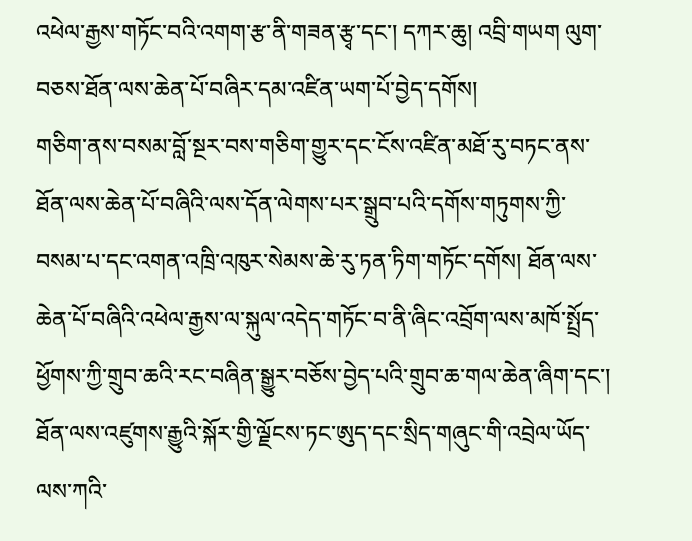འཕེལ་རྒྱས་གཏོང་བའི་འགག་རྩ་ནི་གཟན་རྩྭ་དང་། དཀར་ཆུ། འབྲི་གཡག ལུག་བཅས་ཐོན་ལས་ཆེན་པོ་བཞིར་དམ་འཛིན་ཡག་པོ་བྱེད་དགོས།
གཅིག་ནས་བསམ་བློ་སྔར་བས་གཅིག་གྱུར་དང་ངོས་འཛིན་མཐོ་རུ་བཏང་ནས་ཐོན་ལས་ཆེན་པོ་བཞིའི་ལས་དོན་ལེགས་པར་སྒྲུབ་པའི་དགོས་གཏུགས་ཀྱི་བསམ་པ་དང་འགན་འཁྲི་འཁུར་སེམས་ཆེ་རུ་ཏན་ཏིག་གཏོང་དགོས། ཐོན་ལས་ཆེན་པོ་བཞིའི་འཕེལ་རྒྱས་ལ་སྐུལ་འདེད་གཏོང་བ་ནི་ཞིང་འབྲོག་ལས་མཁོ་སྤྲོད་ཕྱོགས་ཀྱི་གྲུབ་ཆའི་རང་བཞིན་སྒྱུར་བཅོས་བྱེད་པའི་གྲུབ་ཆ་གལ་ཆེན་ཞིག་དང་། ཐོན་ལས་འཛུགས་རྒྱུའི་སྐོར་གྱི་ལྗོངས་ཏང་ཨུད་དང་སྲིད་གཞུང་གི་འབྲེལ་ཡོད་ལས་ཀའི་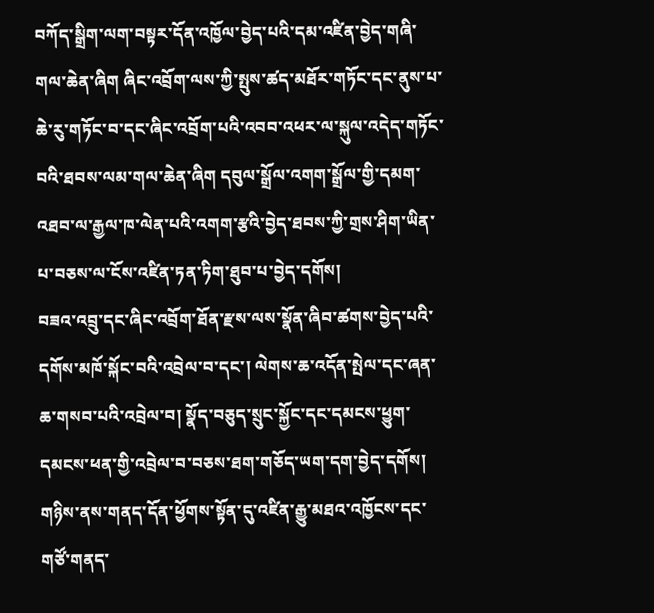བཀོད་སྒྲིག་ལག་བསྟར་དོན་འཁྱོལ་བྱེད་པའི་དམ་འཛིན་བྱེད་གཞི་གལ་ཆེན་ཞིག ཞིང་འབྲོག་ལས་ཀྱི་སྤུས་ཚད་མཐོར་གཏོང་དང་ནུས་པ་ཆེ་རུ་གཏོང་བ་དང་ཞིང་འབྲོག་པའི་འབབ་འཕར་ལ་སྐུལ་འདེད་གཏོང་བའི་ཐབས་ལམ་གལ་ཆེན་ཞིག དབུལ་སྒྲོལ་འགག་སྒྲོལ་གྱི་དམག་འཐབ་ལ་རྒྱལ་ཁ་ལེན་པའི་འགག་རྩའི་བྱེད་ཐབས་ཀྱི་གྲས་ཤིག་ཡིན་པ་བཅས་ལ་ངོས་འཛིན་ཏན་ཏིག་ཐུབ་པ་བྱེད་དགོས།
བཟའ་འབྲུ་དང་ཞིང་འབྲོག་ཐོན་རྫས་ལས་སྣོན་ཞིབ་ཚགས་བྱེད་པའི་དགོས་མཁོ་སྐོང་བའི་འབྲེལ་བ་དང་། ལེགས་ཆ་འདོན་སྤེལ་དང་ཞན་ཆ་གསབ་པའི་འབྲེལ་བ། སྣོད་བཅུད་སྲུང་སྐྱོང་དང་དམངས་ཕྱུག་དམངས་ཕན་གྱི་འབྲེལ་བ་བཅས་ཐག་གཅོད་ཡག་དག་བྱེད་དགོས།
གཉིས་ནས་གནད་དོན་ཕྱོགས་སྟོན་དུ་འཛིན་རྒྱུ་མཐའ་འཁྱོངས་དང་གཙོ་གནད་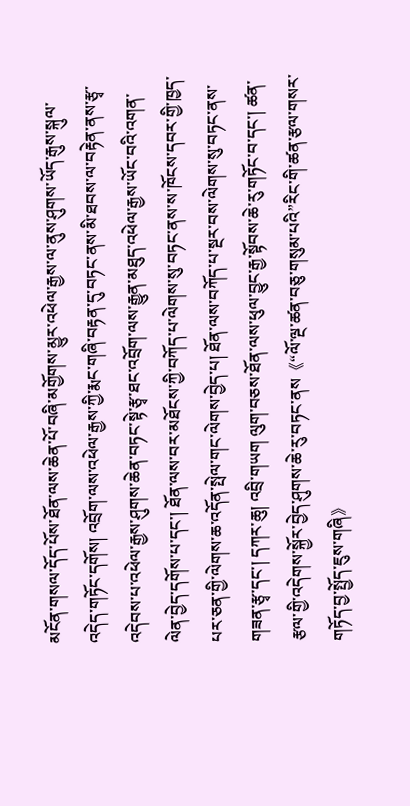མངོན་གསལ་དོད་པོས་ཐོན་ལས་ཆེན་པོ་བཞི་མགྱོགས་མྱུར་འཕེལ་རྒྱས་ལ་ནུས་ཤུགས་ཡོད་རྒུས་སྐུལ་འདེད་གཏོང་དགོས། འབྲོག་ལས་འཕེལ་རྒྱས་ཀྱི་རྨང་གཞི་བརྟན་དུ་བཏང་ནས་མི་ཐབས་ལ་བརྟེན་ནས་རྩྭ་འདེབས་པ་འཕེལ་རྒྱས་ཤུགས་ཆེན་བཏང་སྟེ་རྩྭ་ཐང་འབྲོག་ལས་རྒྱུན་མཐུད་འཕེལ་རྒྱས་ཡོང་བའི་འགན་ལེན་བྱེད་དགོས་པ་དང་། ཐོན་ལས་བར་མཐོངས་ཀྱི་བཀོད་པ་ལེགས་སུ་བཏང་ནས་ས་ཁོངས་དབར་གྱི་ཁྱད་པར་ཅན་གྱི་ལེགས་ཆ་འདོན་སྤེལ་གང་ལེགས་བྱེད་པ། ཐོན་ལས་བཀོད་པ་སྔར་བས་ལེགས་སུ་བཏང་ནས་གཟན་རྩྭ་དང་། དཀར་ཆུ། འབྲི་གཡག ལུག་བཅས་ཐོན་ལས་ཕུལ་བྱུང་རྒྱ་སྟོབས་ཆེ་རུ་གཏོང་བ་དང་། ཚན་རྩལ་གྱི་འདེགས་སྐྱོར་བྱེད་ཤུགས་ཆེ་རུ་བཏང་ནས《“ལོ་ལྔ་ཚན་བཅུ་གསུམ་པའི”རིང་གི་ཚན་རྩལ་གསར་གཏོད་བྱ་སྤྱོད་ཇུས་གཞི》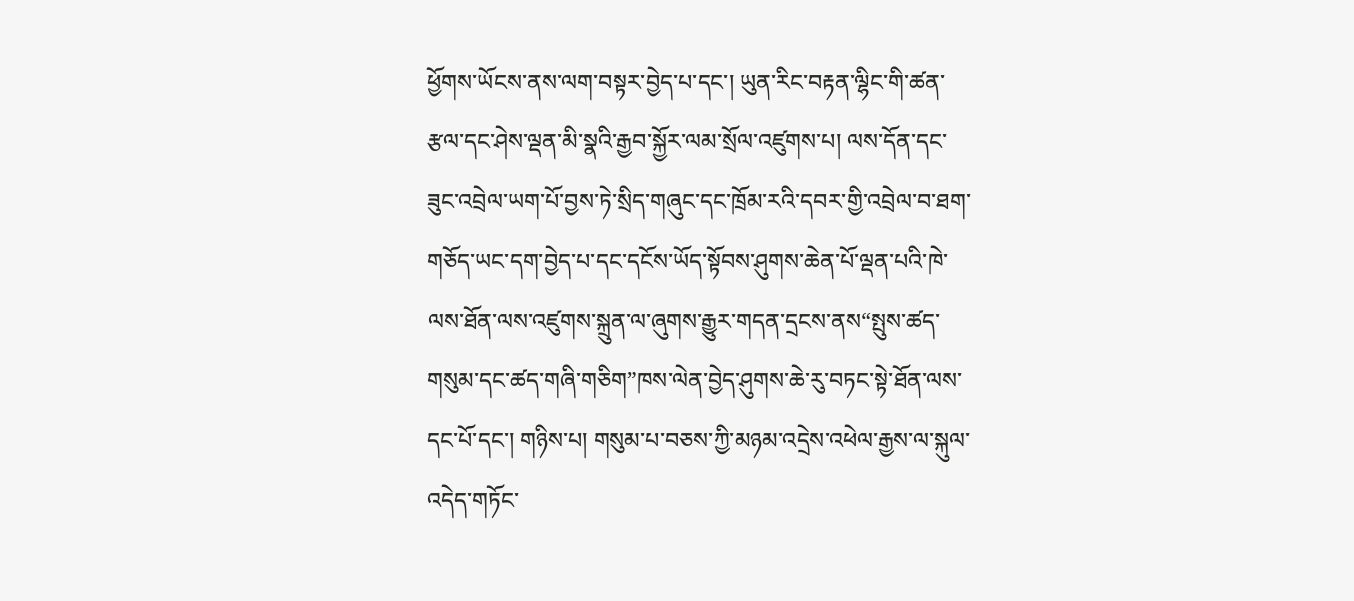ཕྱོགས་ཡོངས་ནས་ལག་བསྟར་བྱེད་པ་དང་། ཡུན་རིང་བརྟན་ལྷིང་གི་ཚན་རྩལ་དང་ཤེས་ལྡན་མི་སྣའི་རྒྱབ་སྐྱོར་ལམ་སྲོལ་འཛུགས་པ། ལས་དོན་དང་ཟུང་འབྲེལ་ཡག་པོ་བྱས་ཏེ་སྲིད་གཞུང་དང་ཁྲོམ་རའི་དབར་གྱི་འབྲེལ་བ་ཐག་གཅོད་ཡང་དག་བྱེད་པ་དང་དངོས་ཡོད་སྟོབས་ཤུགས་ཆེན་པོ་ལྡན་པའི་ཁེ་ལས་ཐོན་ལས་འཛུགས་སྐྲུན་ལ་ཞུགས་རྒྱུར་གདན་དྲངས་ནས“སྤུས་ཚད་གསུམ་དང་ཚད་གཞི་གཅིག”ཁས་ལེན་བྱེད་ཤུགས་ཆེ་རུ་བཏང་སྟེ་ཐོན་ལས་དང་པོ་དང་། གཉིས་པ། གསུམ་པ་བཅས་ཀྱི་མཉམ་འདྲེས་འཕེལ་རྒྱས་ལ་སྐུལ་འདེད་གཏོང་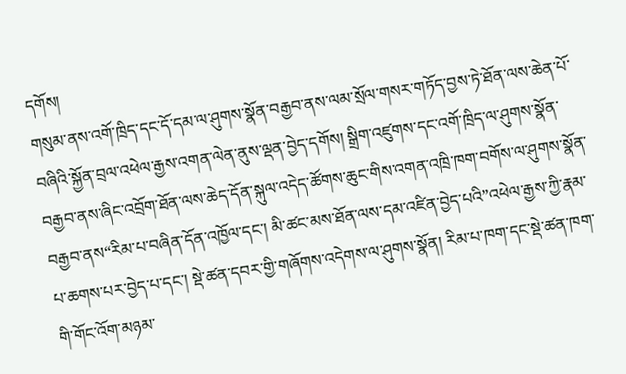དགོས།
གསུམ་ནས་འགོ་ཁྲིད་དང་དོ་དམ་ལ་ཤུགས་སྣོན་བརྒྱབ་ནས་ལམ་སྲོལ་གསར་གཏོད་བྱས་ཏེ་ཐོན་ལས་ཆེན་པོ་བཞིའི་སྐྱོན་བྲལ་འཕེལ་རྒྱས་འགན་ལེན་ནུས་ལྡན་བྱེད་དགོས། སྒྲིག་འཛུགས་དང་འགོ་ཁྲིད་ལ་ཤུགས་སྣོན་བརྒྱབ་ནས་ཞིང་འབྲོག་ཐོན་ལས་ཆེད་དོན་སྐུལ་འདེད་ཚོགས་ཆུང་གིས་འགན་འཁྲི་ཁག་བགོས་ལ་ཤུགས་སྣོན་བརྒྱབ་ནས“རིམ་པ་བཞིན་དོན་འཁྱོལ་དང་། མི་ཚང་མས་ཐོན་ལས་དམ་འཛིན་བྱེད་པའི”འཕེལ་རྒྱས་ཀྱི་རྣམ་པ་ཆགས་པར་བྱེད་པ་དང་། སྡེ་ཚན་དབར་གྱི་གཞོགས་འདེགས་ལ་ཤུགས་སྣོན། རིམ་པ་ཁག་དང་སྡེ་ཚན་ཁག་གི་གོང་འོག་མཉམ་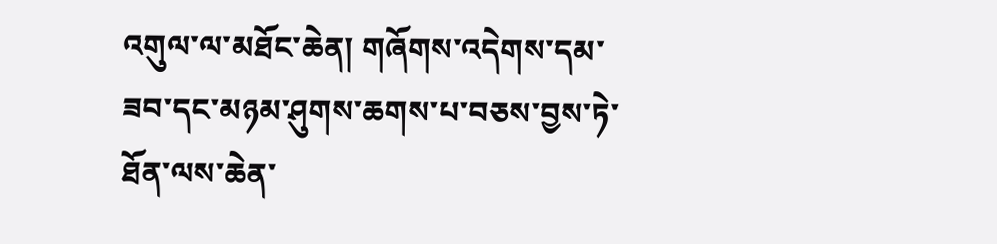འགུལ་ལ་མཐོང་ཆེན། གཞོགས་འདེགས་དམ་ཟབ་དང་མཉམ་ཤུགས་ཆགས་པ་བཅས་བྱས་ཏེ་ཐོན་ལས་ཆེན་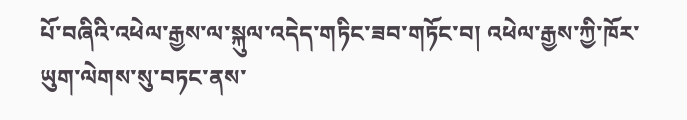པོ་བཞིའི་འཕེལ་རྒྱས་ལ་སྐུལ་འདེད་གཏིང་ཟབ་གཏོང་བ། འཕེལ་རྒྱས་ཀྱི་ཁོར་ཡུག་ལེགས་སུ་བཏང་ནས་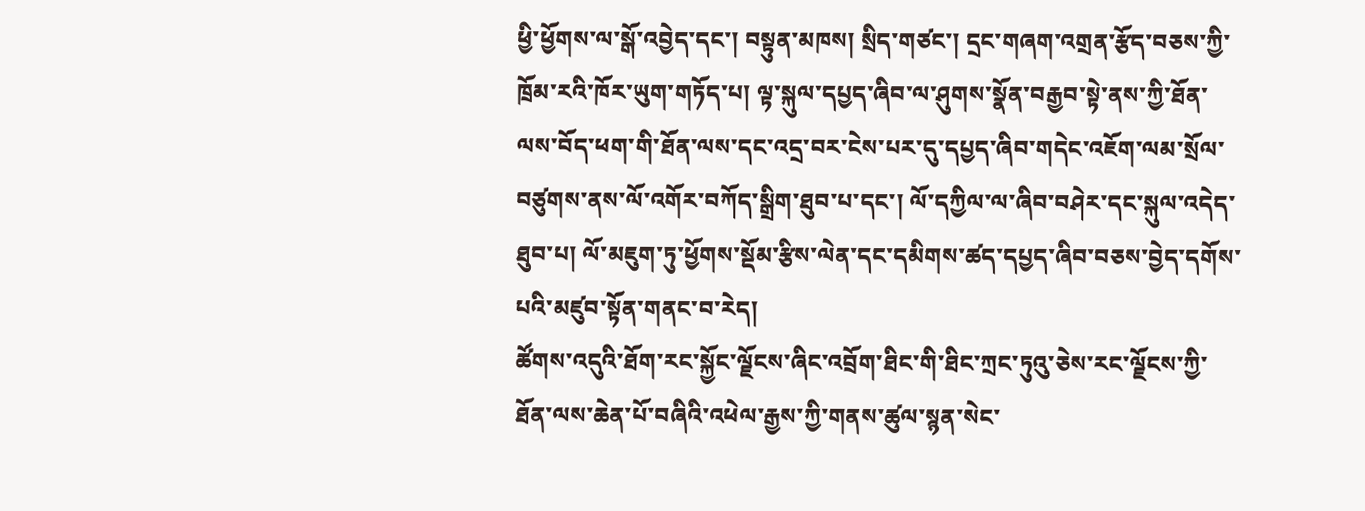ཕྱི་ཕྱོགས་ལ་སྒོ་འབྱེད་དང་། བསྟུན་མཁས། སྲིད་གཙང་། དྲང་གཞག་འགྲན་རྩོད་བཅས་ཀྱི་ཁྲོམ་རའི་ཁོར་ཡུག་གཏོད་པ། ལྟ་སྐུལ་དཔྱད་ཞིབ་ལ་ཤུགས་སྣོན་བརྒྱབ་སྟེ་ནས་ཀྱི་ཐོན་ལས་བོད་ཕག་གི་ཐོན་ལས་དང་འདྲ་བར་ངེས་པར་དུ་དཔྱད་ཞིབ་གདེང་འཇོག་ལམ་སྲོལ་བཙུགས་ནས་ལོ་འགོར་བཀོད་སྒྲིག་ཐུབ་པ་དང་། ལོ་དཀྱིལ་ལ་ཞིབ་བཤེར་དང་སྐུལ་འདེད་ཐུབ་པ། ལོ་མཇུག་ཏུ་ཕྱོགས་སྡོམ་རྩིས་ལེན་དང་དམིགས་ཚད་དཔྱད་ཞིབ་བཅས་བྱེད་དགོས་པའི་མཛུབ་སྟོན་གནང་བ་རེད།
ཚོགས་འདུའི་ཐོག་རང་སྐྱོང་ལྗོངས་ཞིང་འབྲོག་ཐིང་གི་ཐིང་ཀྲང་ཏུའུ་ཅེས་རང་ལྗོངས་ཀྱི་ཐོན་ལས་ཆེན་པོ་བཞིའི་འཕེལ་རྒྱས་ཀྱི་གནས་ཚུལ་སྙན་སེང་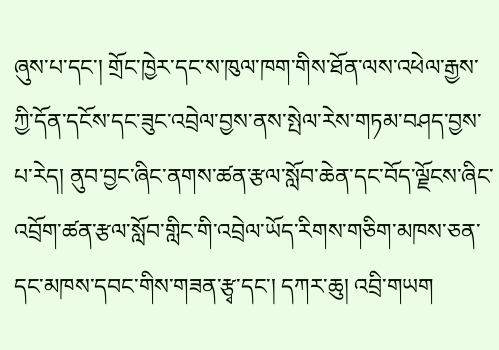ཞུས་པ་དང་། གྲོང་ཁྱེར་དང་ས་ཁུལ་ཁག་གིས་ཐོན་ལས་འཕེལ་རྒྱས་ཀྱི་དོན་དངོས་དང་ཟུང་འབྲེལ་བྱས་ནས་སྤེལ་རེས་གཏམ་བཤད་བྱས་པ་རེད། ནུབ་བྱང་ཞིང་ནགས་ཚན་རྩལ་སློབ་ཆེན་དང་བོད་ལྗོངས་ཞིང་འབྲོག་ཚན་རྩལ་སློབ་གླིང་གི་འབྲེལ་ཡོད་རིགས་གཅིག་མཁས་ཅན་དང་མཁས་དབང་གིས་གཟན་རྩྭ་དང་། དཀར་ཆུ། འབྲི་གཡག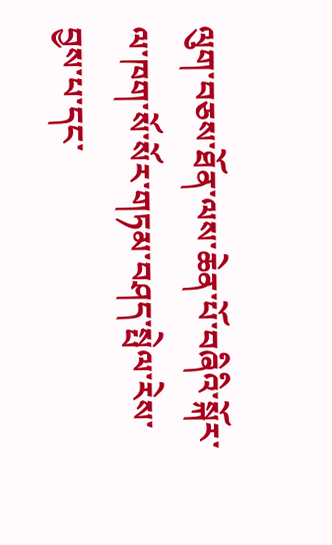ལུག་བཅས་ཐོན་ལས་ཆེན་པོ་བཞིའི་སྐོར་ལ་ཁག་སོ་སོར་གཏམ་བཤད་སྤེལ་རེས་བྱས་པ་དང་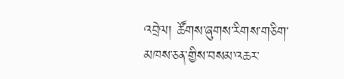འབྲེལ། ཚོགས་ཞུགས་རིགས་གཅིག་མཁས་ཅན་གྱིས་བསམ་འཆར་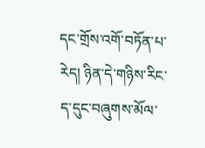དང་གྲོས་འགོ་བཏོན་པ་རེད། ཉིན་དེ་གཉིས་རིང་ད་དུང་བཞུགས་མོལ་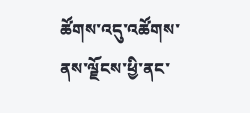ཚོགས་འདུ་འཚོགས་ནས་ལྗོངས་ཕྱི་ནང་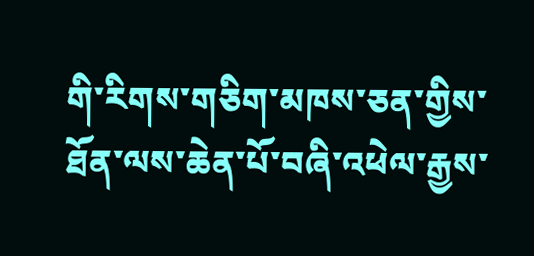གི་རིགས་གཅིག་མཁས་ཅན་གྱིས་ཐོན་ལས་ཆེན་པོ་བཞི་འཕེལ་རྒྱས་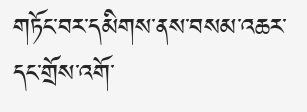གཏོང་བར་དམིགས་ནས་བསམ་འཆར་དང་གྲོས་འགོ་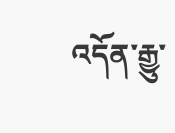འདོན་རྒྱུ་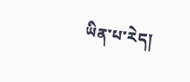ཡིན་པ་རེད།